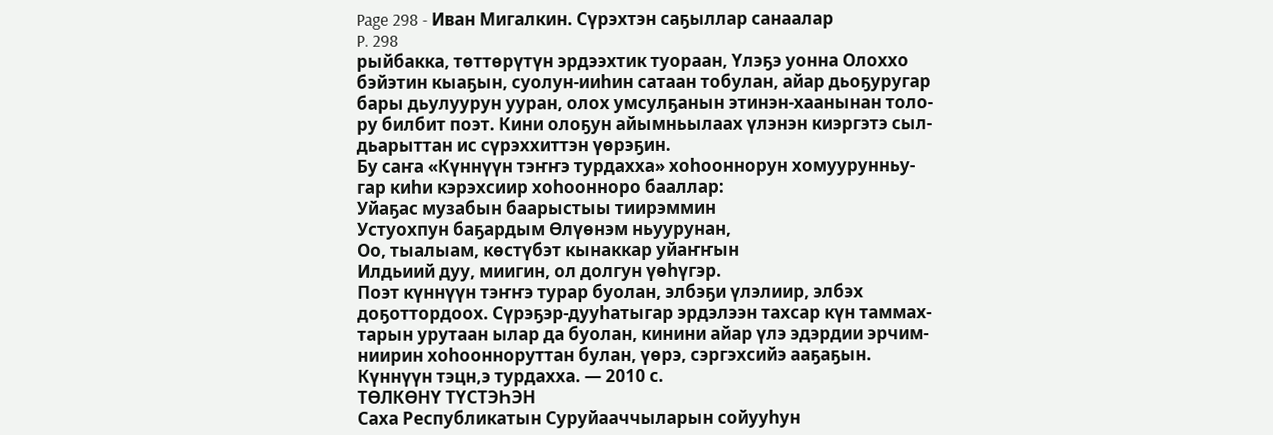Page 298 - Иван Мигалкин. Сүрэхтэн саҕыллар санаалар
P. 298
рыйбакка, төттөрүтүн эрдээхтик туораан, Үлэҕэ уонна Олоххо
бэйэтин кыаҕын, суолун-ииһин сатаан тобулан, айар дьоҕуругар
бары дьулуурун ууран, олох умсулҕанын этинэн-хаанынан толо-
ру билбит поэт. Кини олоҕун айымньылаах үлэнэн киэргэтэ сыл-
дьарыттан ис сүрэххиттэн үөрэҕин.
Бу саҥа «Күннүүн тэҥҥэ турдахха» хоһооннорун хомуурунньу-
гар киһи кэрэхсиир хоһоонноро бааллар:
Уйаҕас музабын баарыстыы тиирэммин
Устуохпун баҕардым Өлүөнэм ньуурунан,
Оо, тыалыам, көстүбэт кынаккар уйаҥҥын
Илдьиий дуу, миигин, ол долгун үөһүгэр.
Поэт күннүүн тэҥҥэ турар буолан, элбэҕи үлэлиир, элбэх
доҕоттордоох. Сүрэҕэр-дууһатыгар эрдэлээн тахсар күн таммах-
тарын урутаан ылар да буолан, кинини айар үлэ эдэрдии эрчим-
ниирин хоһоонноруттан булан, үөрэ, сэргэхсийэ ааҕаҕын.
Күннүүн тэцн,э турдахха. — 2010 с.
ТӨЛКӨНҮ ТҮСТЭҺЭН
Саха Республикатын Суруйааччыларын сойууһун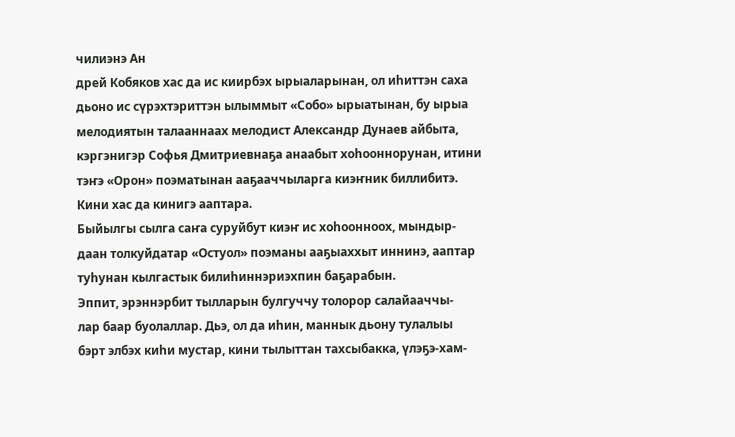чилиэнэ Ан
дрей Кобяков хас да ис киирбэх ырыаларынан, ол иһиттэн саха
дьоно ис сүрэхтэриттэн ылыммыт «Собо» ырыатынан, бу ырыа
мелодиятын талааннаах мелодист Александр Дунаев айбыта,
кэргэнигэр Софья Дмитриевнаҕа анаабыт хоһооннорунан, итини
тэҥэ «Орон» поэматынан ааҕааччыларга киэҥник биллибитэ.
Кини хас да кинигэ ааптара.
Быйылгы сылга саҥа суруйбут киэҥ ис хоһоонноох, мындыр-
даан толкуйдатар «Остуол» поэманы ааҕыаххыт иннинэ, ааптар
туһунан кылгастык билиһиннэриэхпин баҕарабын.
Эппит, эрэннэрбит тылларын булгуччу толорор салайааччы-
лар баар буолаллар. Дьэ, ол да иһин, маннык дьону тулалыы
бэрт элбэх киһи мустар, кини тылыттан тахсыбакка, үлэҕэ-хам-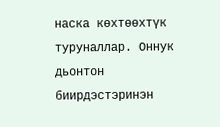наска көхтөөхтүк туруналлар. Оннук дьонтон биирдэстэринэн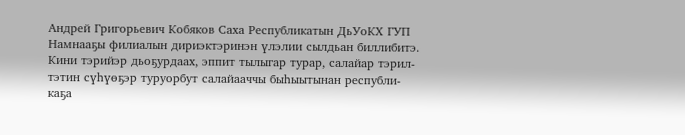Андрей Григорьевич Кобяков Саха Республикатын ДьУоКХ ГУП
Намнааҕы филиалын дириэктэринэн үлэлии сылдьан биллибитэ.
Кини тэрийэр дьоҕурдаах, эппит тылыгар турар, салайар тэрил-
тэтин сүһүөҕэр туруорбут салайааччы быһыытынан республи-
каҕа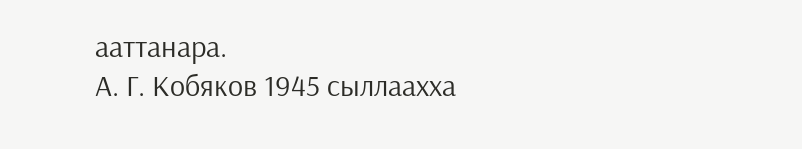ааттанара.
А. Г. Кобяков 1945 сыллаахха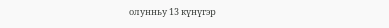олунньу 13 күнүгэр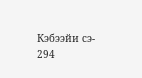Кэбээйи сэ-
294